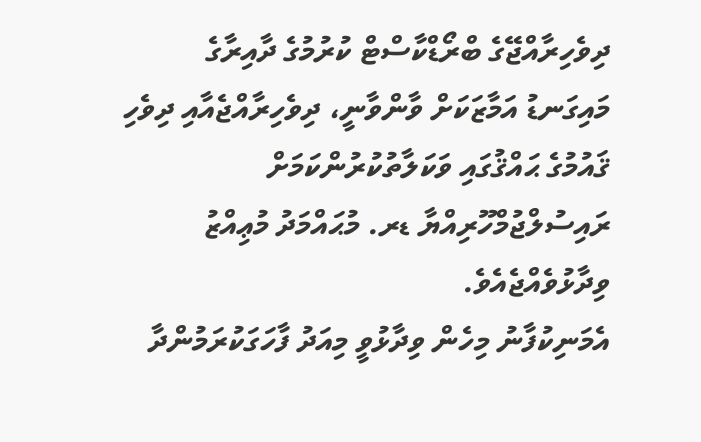ދިވެހިރާއްޖޭގެ ބްރޯޑްކާސްޓް ކުރުމުގެ ދާއިރާގެ މައިގަނޑު އަމާޒަކަށް ވާންވާނީ، ދިވެހިރާއްޖެއާއި ދިވެހި ޤައުމުގެ ޙައްޤުގައި ވަކަލާތުކުރުންކަމަށް ރައިސުލްޖުމްހޫރިއްޔާ ޑރ. މުޙައްމަދު މުޢިއްޒު ވިދާޅުވެއްޖެއެވެ.
އެމަނިކުފާނު މިހެން ވިދާޅުވީ މިއަދު ފާހަގަކުރަމުންދާ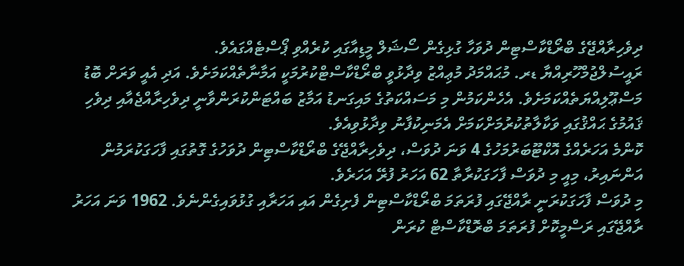ދިވެހިރާއްޖޭގެ ބްރޯޑްކާސްޓިން ދުވަހާ ގުޅިގެން ސޯޝަލް މީޑިއާގައި ކުރެއްވި ޕޯސްޓެއްގައެވެ.
ރައީސުލްޖުމްހޫރިއްޔާ ޑރ. މުޙައްމަދު މުޢިއްޒު ވިދާޅުވީ ބްރޯޑްކާސްޓްކުރުމަކީ އަމާނާތެއްކަމަށެވެ. އަދި އެއީ ވަރަށް ބޮޑު މަސްޢޫލިއްޔަތެއްކަމަށެވެ. އެހެންކަމުން މި މަސައްކަތުގެ މައިގަނޑު އަމާޒު ބައްޓަންކުރަންވާނީ ދިވެހިރާއްޖެއާއި ދިވެހި ޤައުމުގެ ޙައްޤުގައި ވަކާލާތުކުރުމަށްކަމަށް އެމަނިކުފާނު ވިދާޅުވިއެވެ.
ކޮންމެ އަހަރެއްގެ އޮކްޓޫބަރުމަހުގެ 4 ވަނަ ދުވަސް، ދިވެހިރާއްޖޭގެ ބްރޯޑްކާސްޓިން ދުވަހުގެ ގޮތުގައި ފާހަގަކުރަމުން އަންނައިރު، މިއީ މި ދުވަސް ފާހަގަކުރާތާ 62 އަހަރު ފުރޭ އަހަރެވެ.
މި ދުވަސް ފާހަގަކުރަނީ ރާއްޖޭގައި ފުރަތަމަ ބްރޯޑްކާސްޓިން ފެށިގެން އައި އަހަރާއި ގުޅުވައިގެންނެވެ. 1962 ވަނަ އަހަރު ރާއްޖޭގައި ރަސްމީކޮށް ފުރަތަމަ ބްރޮޑްކާސްޓް ކުރަން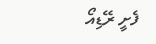ފެށީ ރޭޑިއޯ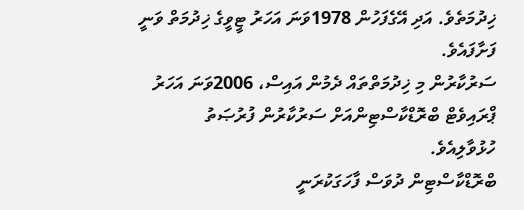ޚިދުމަތެވެ. އަދި އޭގެފަހުން 1978ވަނަ އަހަރު ޓީވީގެ ޚިދުމަތް ވަނީ ފަށާފައެވެ.
ސަރުކާރުން މި ޚިދުމަތްތައް ދެމުން އައިސް، 2006ވަނަ އަހަރު ޕްރައިވެޓް ބްރޮޑްކާސްޓިންއަށް ސަރުކާރުން ފުރުޞަތު ހުޅުވާލިއެވެ.
ބްރޮޑްކާސްޓިން ދުވަސް ފާހަގަކުރަނީ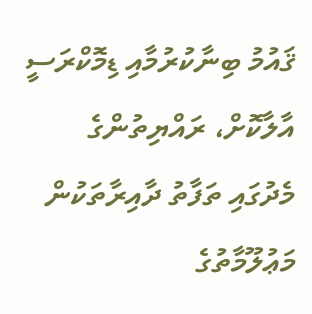ޤައުމު ބިނާކުރުމާއި ޑިމޮކްރަސީ އާލާކޮށް، ރައްޔިތުންގެ މެދުގައި ތަފާތު ދާއިރާތަކުން މަޢުލޫމާތުގެ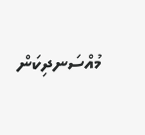މުއްސަނދިކަން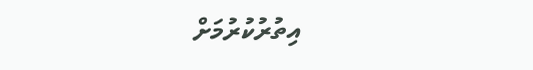އިތުރުކުރުމަށް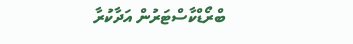ބްރޯޑްކާސްޓަރުން އަދާކުރާ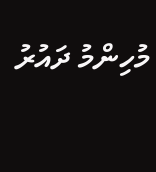މުހިންމު ދައުރު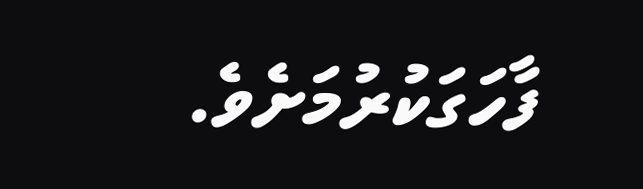ފާހަގަކުރުމަށެވެ.